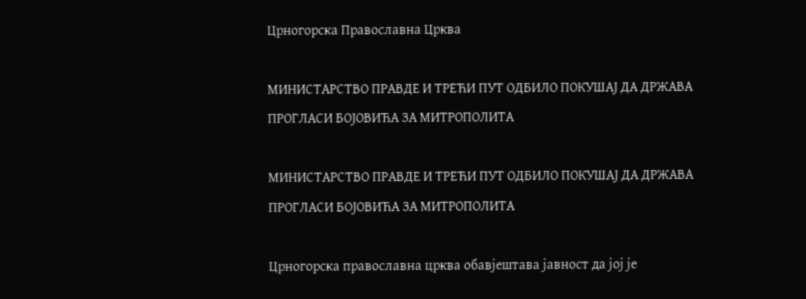Црногорска Православна Црква

МИНИСТАРСТВО ПРАВДЕ И ТРЕЋИ ПУТ ОДБИЛО ПОКУШАЈ ДА ДРЖАВА ПРОГЛАСИ БОЈОВИЋА ЗА МИТРОПОЛИТА

МИНИСТАРСТВО ПРАВДЕ И ТРЕЋИ ПУТ ОДБИЛО ПОКУШАЈ ДА ДРЖАВА ПРОГЛАСИ БОЈОВИЋА ЗА МИТРОПОЛИТА

Црногорска православна црква обавјештава јавност да јој је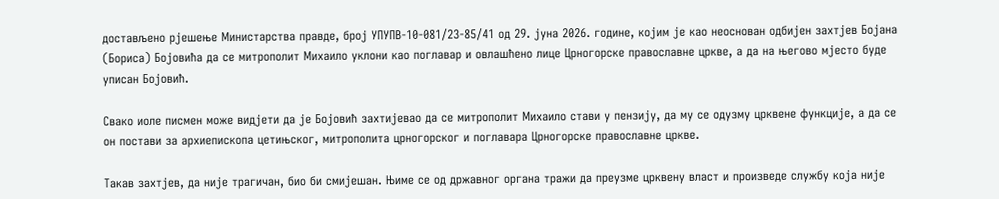достављено рјешење Министарства правде, број УПУПВ-10-081/23-85/41 од 29. јуна 2026. године, којим је као неоснован одбијен захтјев Бојана (Бориса) Бојовића да се митрополит Михаило уклони као поглавар и овлашћено лице Црногорске православне цркве, а да на његово мјесто буде уписан Бојовић.

Свако иоле писмен може видјети да је Бојовић захтијевао да се митрополит Михаило стави у пензију, да му се одузму црквене функције, а да се он постави за архиепископа цетињског, митрополита црногорског и поглавара Црногорске православне цркве.

Такав захтјев, да није трагичан, био би смијешан. Њиме се од државног органа тражи да преузме црквену власт и произведе службу која није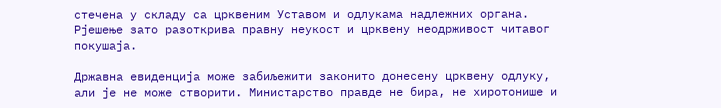стечена у складу са црквеним Уставом и одлукама надлежних органа. Рјешење зато разоткрива правну неукост и црквену неодрживост читавог покушаја.

Државна евиденција може забиљежити законито донесену црквену одлуку, али је не може створити. Министарство правде не бира, не хиротонише и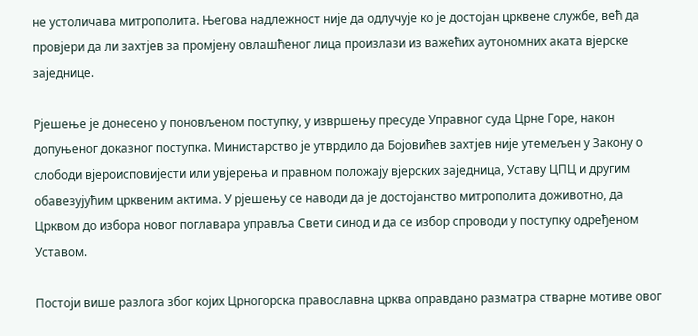не устоличава митрополита. Његова надлежност није да одлучује ко је достојан црквене службе, већ да провјери да ли захтјев за промјену овлашћеног лица произлази из важећих аутономних аката вјерске заједнице.

Рјешење је донесено у поновљеном поступку, у извршењу пресуде Управног суда Црне Горе, након допуњеног доказног поступка. Министарство је утврдило да Бојовићев захтјев није утемељен у Закону о слободи вјероисповијести или увјерења и правном положају вјерских заједница, Уставу ЦПЦ и другим обавезујућим црквеним актима. У рјешењу се наводи да је достојанство митрополита доживотно, да Црквом до избора новог поглавара управља Свети синод и да се избор спроводи у поступку одређеном Уставом.

Постоји више разлога због којих Црногорска православна црква оправдано разматра стварне мотиве овог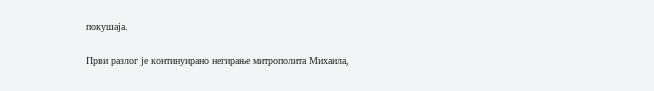покушаја.

Први разлог је континуирано негирање митрополита Михаила,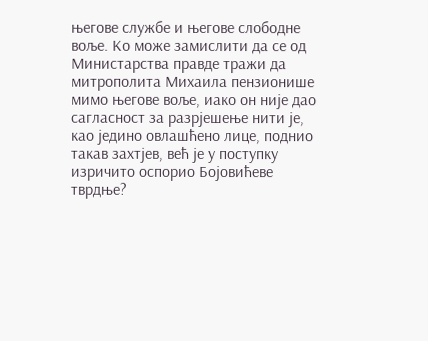његове службе и његове слободне воље. Ко може замислити да се од Министарства правде тражи да митрополита Михаила пензионише мимо његове воље, иако он није дао сагласност за разрјешење нити је, као једино овлашћено лице, поднио такав захтјев, већ је у поступку изричито оспорио Бојовићеве тврдње?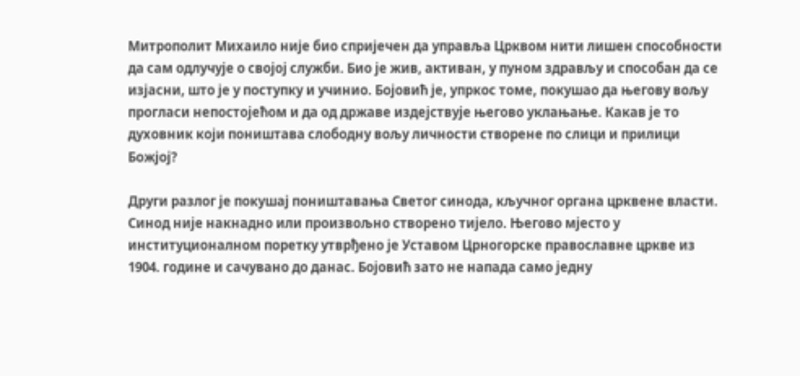Митрополит Михаило није био спријечен да управља Црквом нити лишен способности да сам одлучује о својој служби. Био је жив, активан, у пуном здрављу и способан да се изјасни, што је у поступку и учинио. Бојовић је, упркос томе, покушао да његову вољу прогласи непостојећом и да од државе издејствује његово уклањање. Какав је то духовник који поништава слободну вољу личности створене по слици и прилици Божјој?

Други разлог је покушај поништавања Светог синода, кључног органа црквене власти. Синод није накнадно или произвољно створено тијело. Његово мјесто у институционалном поретку утврђено је Уставом Црногорске православне цркве из 1904. године и сачувано до данас. Бојовић зато не напада само једну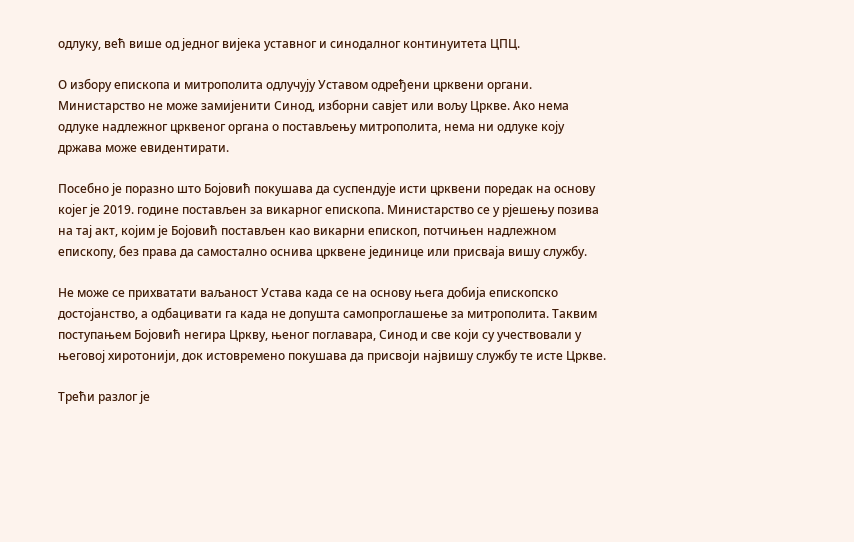одлуку, већ више од једног вијека уставног и синодалног континуитета ЦПЦ.

О избору епископа и митрополита одлучују Уставом одређени црквени органи. Министарство не може замијенити Синод, изборни савјет или вољу Цркве. Ако нема одлуке надлежног црквеног органа о постављењу митрополита, нема ни одлуке коју држава може евидентирати.

Посебно је поразно што Бојовић покушава да суспендује исти црквени поредак на основу којег је 2019. године постављен за викарног епископа. Министарство се у рјешењу позива на тај акт, којим је Бојовић постављен као викарни епископ, потчињен надлежном епископу, без права да самостално оснива црквене јединице или присваја вишу службу.

Не може се прихватати ваљаност Устава када се на основу њега добија епископско достојанство, а одбацивати га када не допушта самопроглашење за митрополита. Таквим поступањем Бојовић негира Цркву, њеног поглавара, Синод и све који су учествовали у његовој хиротонији, док истовремено покушава да присвоји највишу службу те исте Цркве.

Трећи разлог је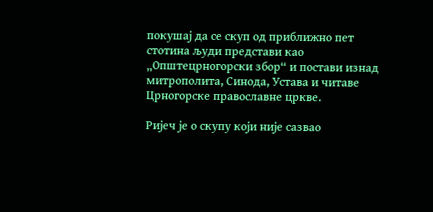покушај да се скуп од приближно пет стотина људи представи као „Општецрногорски збор“ и постави изнад митрополита, Синода, Устава и читаве Црногорске православне цркве.

Ријеч је о скупу који није сазвао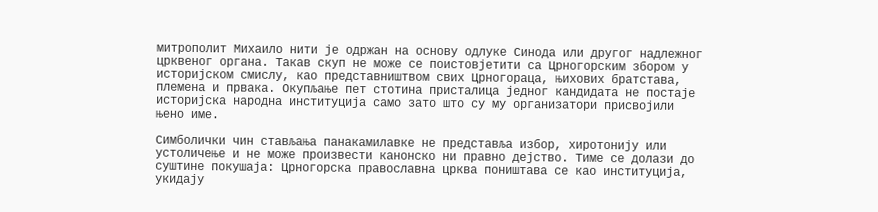митрополит Михаило нити је одржан на основу одлуке Синода или другог надлежног црквеног органа. Такав скуп не може се поистовјетити са Црногорским збором у историјском смислу, као представништвом свих Црногораца, њихових братстава, племена и првака. Окупљање пет стотина присталица једног кандидата не постаје историјска народна институција само зато што су му организатори присвојили њено име.

Симболички чин стављања панакамилавке не представља избор, хиротонију или устоличење и не може произвести канонско ни правно дејство. Тиме се долази до суштине покушаја: Црногорска православна црква поништава се као институција, укидају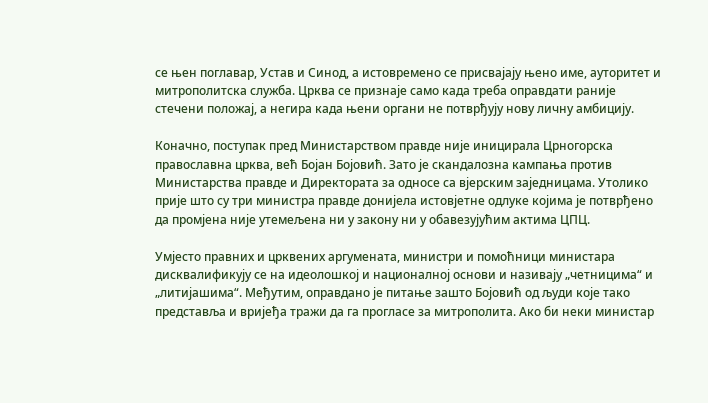се њен поглавар, Устав и Синод, а истовремено се присвајају њено име, ауторитет и митрополитска служба. Црква се признаје само када треба оправдати раније стечени положај, а негира када њени органи не потврђују нову личну амбицију.

Коначно, поступак пред Министарством правде није иницирала Црногорска православна црква, већ Бојан Бојовић. Зато је скандалозна кампања против Министарства правде и Директората за односе са вјерским заједницама. Утолико прије што су три министра правде донијела истовјетне одлуке којима је потврђено да промјена није утемељена ни у закону ни у обавезујућим актима ЦПЦ.

Умјесто правних и црквених аргумената, министри и помоћници министара дисквалификују се на идеолошкој и националној основи и називају „четницима“ и „литијашима“. Међутим, оправдано је питање зашто Бојовић од људи које тако представља и вријеђа тражи да га прогласе за митрополита. Ако би неки министар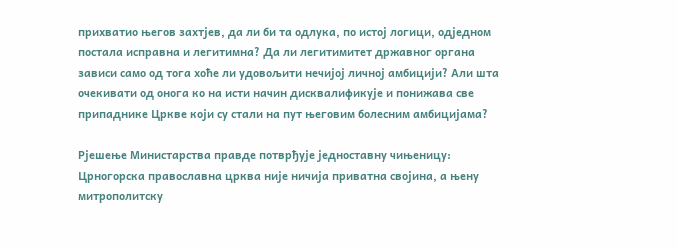прихватио његов захтјев, да ли би та одлука, по истој логици, одједном постала исправна и легитимна? Да ли легитимитет државног органа зависи само од тога хоће ли удовољити нечијој личној амбицији? Али шта очекивати од онога ко на исти начин дисквалификује и понижава све припаднике Цркве који су стали на пут његовим болесним амбицијама?

Рјешење Министарства правде потврђује једноставну чињеницу: Црногорска православна црква није ничија приватна својина, а њену митрополитску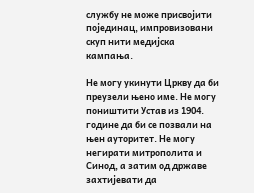службу не може присвојити појединац, импровизовани скуп нити медијска кампања.

Не могу укинути Цркву да би преузели њено име. Не могу поништити Устав из 1904. године да би се позвали на њен ауторитет. Не могу негирати митрополита и Синод, а затим од државе захтијевати да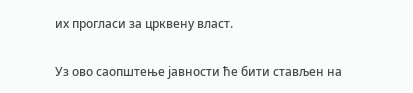их прогласи за црквену власт.

Уз ово саопштење јавности ће бити стављен на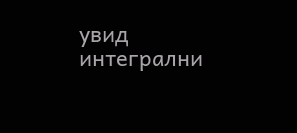увид интегрални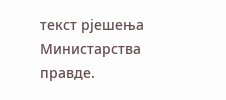текст рјешења Министарства правде.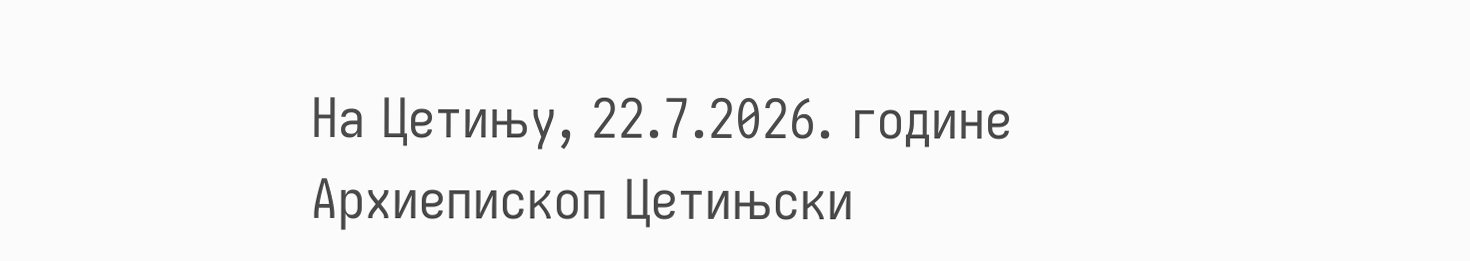На Цетињу, 22.7.2026. године                                                                           Архиепископ Цетињски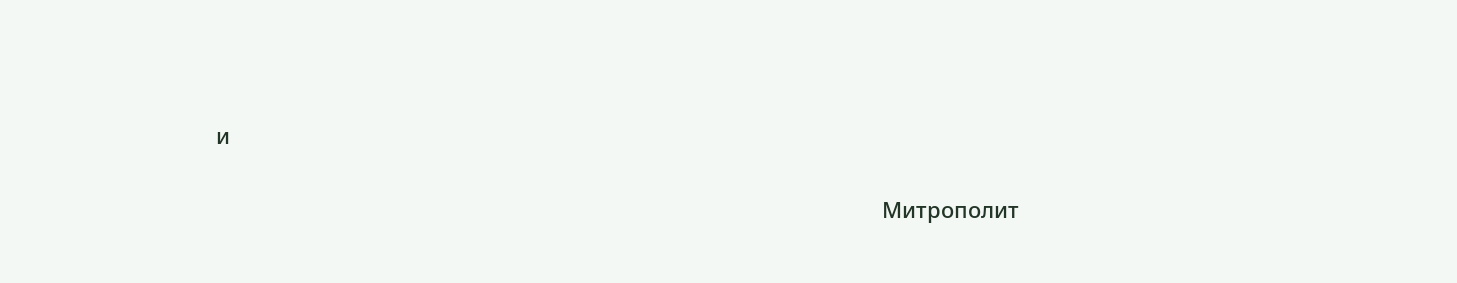и

                                                                                                               Митрополит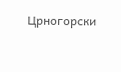Црногорски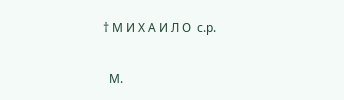† М И Х А И Л О  с.р.

  М.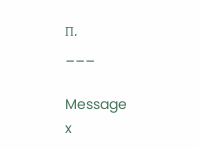П.                                                                                                       ___

Message
x